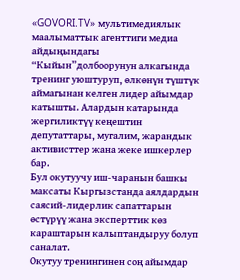«GOVORI.TV» мультимедиялык маалыматтык агенттиги медиа айдыңындагы “Кыйын”долбоорунун алкагында тренинг уюштуруп, өлкөнүн түштүк аймагынан келген лидер айымдар катышты. Алардын катарында жергиликтүү кеңештин депутаттары, мугалим, жарандык активисттер жана жеке ишкерлер бар.
Бул окутуучу иш-чаранын башкы максаты Кыргызстанда аялдардын саясий-лидерлик сапаттарын өстүрүү жана эксперттик көз караштарын калыптандыруу болуп саналат.
Окутуу тренингинен соң айымдар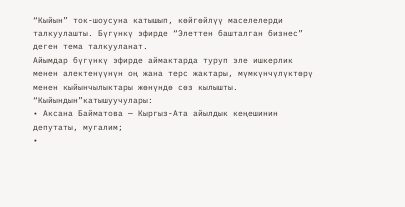“Кыйын” ток-шоусуна катышып, көйгөйлүү маселелерди талкуулашты. Бүгүнкү эфирде “Элеттен башталган бизнес” деген тема талкууланат.
Айымдар бүгүнкү эфирде аймактарда туруп эле ишкерлик менен алектенүүнүн оң жана терс жактары, мүмкүнчүлүктөрү менен кыйынчылыктары жөнүндө сөз кылышты.
“Кыйындын”катышуучулары:
• Аксана Байматова — Кыргыз-Ата айылдык кеңешинин депутаты, мугалим;
•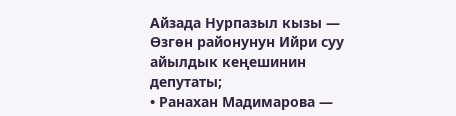Айзада Нурпазыл кызы — Өзгөн районунун Ийри суу айылдык кеңешинин депутаты;
• Ранахан Мадимарова —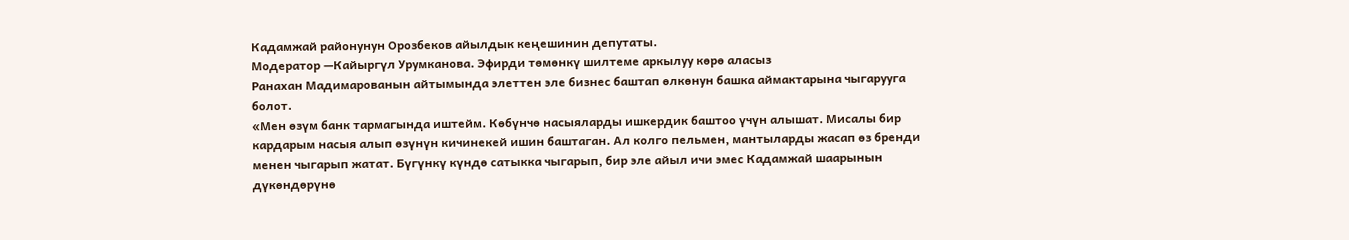Кадамжай районунун Орозбеков айылдык кеңешинин депутаты.
Модератор —Кайыргүл Урумканова. Эфирди төмөнкү шилтеме аркылуу көрө аласыз
Ранахан Мадимарованын айтымында элеттен эле бизнес баштап өлкөнун башка аймактарына чыгарууга болот.
«Мен өзүм банк тармагында иштейм. Көбүнчө насыяларды ишкердик баштоо үчүн алышат. Мисалы бир кардарым насыя алып өзүнүн кичинекей ишин баштаган. Ал колго пельмен, мантыларды жасап өз бренди менен чыгарып жатат. Бүгүнкү күндө сатыкка чыгарып, бир эле айыл ичи эмес Кадамжай шаарынын дүкөндөрүнө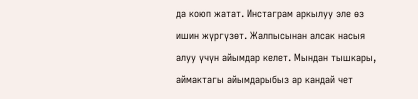да коюп жатат. Инстаграм аркылуу эле өз ишин жүргүзөт. Жалпысынан алсак насыя алуу үчүн айымдар келет. Мындан тышкары, аймактагы айымдарыбыз ар кандай чет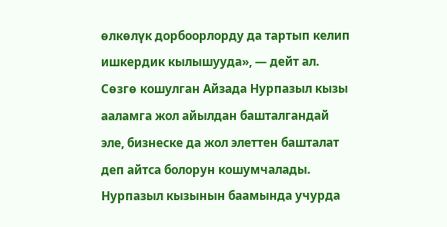өлкөлүк дорбоорлорду да тартып келип ишкердик кылышууда», — дейт ал.
Сөзгө кошулган Айзада Нурпазыл кызы ааламга жол айылдан башталгандай эле, бизнеске да жол элеттен башталат деп айтса болорун кошумчалады.
Нурпазыл кызынын баамында учурда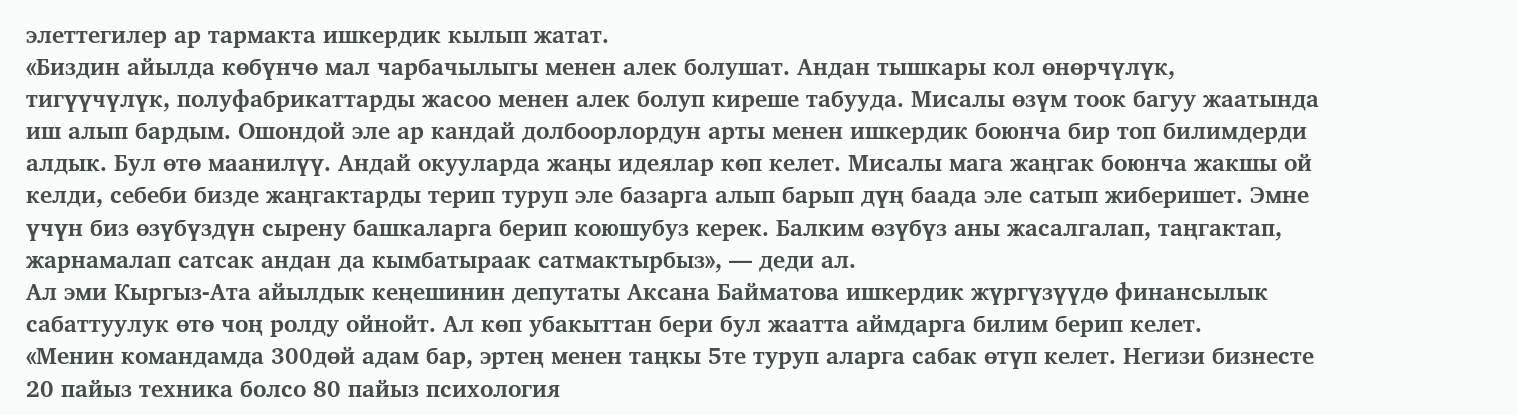элеттегилер ар тармакта ишкердик кылып жатат.
«Биздин айылда көбүнчө мал чарбачылыгы менен алек болушат. Андан тышкары кол өнөрчүлүк, тигүүчүлүк, полуфабрикаттарды жасоо менен алек болуп киреше табууда. Мисалы өзүм тоок багуу жаатында иш алып бардым. Ошондой эле ар кандай долбоорлордун арты менен ишкердик боюнча бир топ билимдерди алдык. Бул өтө маанилүү. Андай окууларда жаңы идеялар көп келет. Мисалы мага жаңгак боюнча жакшы ой келди, себеби бизде жаңгактарды терип туруп эле базарга алып барып дүң баада эле сатып жиберишет. Эмне үчүн биз өзүбүздүн сырену башкаларга берип коюшубуз керек. Балким өзүбүз аны жасалгалап, таңгактап, жарнамалап сатсак андан да кымбатыраак сатмактырбыз», — деди ал.
Ал эми Кыргыз-Ата айылдык кеңешинин депутаты Аксана Байматова ишкердик жүргүзүүдө финансылык сабаттуулук өтө чоң ролду ойнойт. Ал көп убакыттан бери бул жаатта аймдарга билим берип келет.
«Менин командамда 300дөй адам бар, эртең менен таңкы 5те туруп аларга сабак өтүп келет. Негизи бизнесте 20 пайыз техника болсо 80 пайыз психология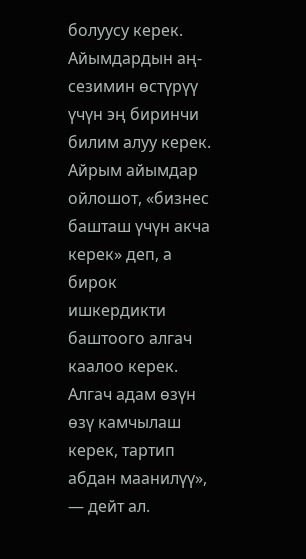болуусу керек. Айымдардын аң-сезимин өстүрүү үчүн эң биринчи билим алуу керек. Айрым айымдар ойлошот, «бизнес башташ үчүн акча керек» деп, а бирок ишкердикти баштоого алгач каалоо керек. Алгач адам өзүн өзү камчылаш керек, тартип абдан маанилүү», — дейт ал.